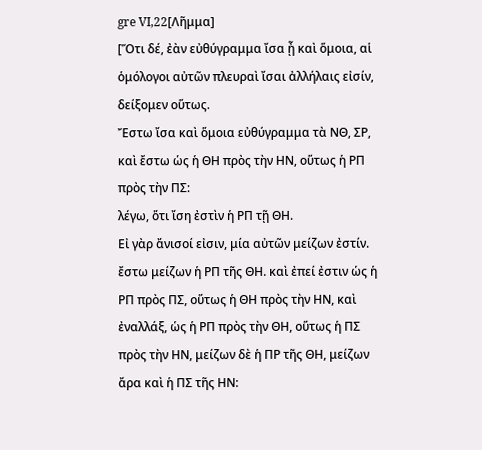gre VI,22[Λῆμμα]
[Ὅτι δέ, ἐὰν εὐθύγραμμα ἴσα ᾖ καὶ ὅμοια, αἱ ὁμόλογοι αὐτῶν πλευραὶ ἴσαι ἀλλήλαις εἰσίν, δείξομεν οὕτως.
Ἔστω ἴσα καὶ ὅμοια εὐθύγραμμα τὰ ΝΘ, ΣΡ, καὶ ἔστω ὡς ἡ ΘΗ πρὸς τὴν ΗΝ, οὕτως ἡ ΡΠ πρὸς τὴν ΠΣ:
λέγω, ὅτι ἴση ἐστὶν ἡ ΡΠ τῇ ΘΗ.
Εἰ γὰρ ἄνισοί εἰσιν, μία αὐτῶν μείζων ἐστίν.
ἔστω μείζων ἡ ΡΠ τῆς ΘΗ. καὶ ἐπεί ἐστιν ὡς ἡ ΡΠ πρὸς ΠΣ, οὕτως ἡ ΘΗ πρὸς τὴν ΗΝ, καὶ ἐναλλάξ, ὡς ἡ ΡΠ πρὸς τὴν ΘΗ, οὕτως ἡ ΠΣ πρὸς τὴν ΗΝ, μείζων δὲ ἡ ΠΡ τῆς ΘΗ, μείζων ἄρα καὶ ἡ ΠΣ τῆς ΗΝ: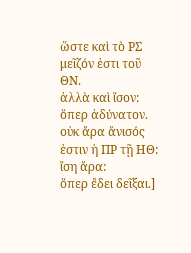ὥστε καὶ τὸ ΡΣ μεῖζόν ἐστι τοῦ ΘΝ.
ἀλλὰ καὶ ἴσον: ὅπερ ἀδύνατον.
οὐκ ἄρα ἄνισός ἐστιν ἡ ΠΡ τῇ ΗΘ: ἴση ἄρα:
ὅπερ ἔδει δεῖξαι.]